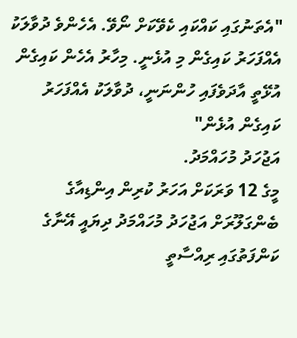"އެތަނުގައި ކައްކައި ކެވޭކަށް ނޯވޭ. އެހެންވެ ދުވާލަކު އެއްފަހަރު ކައިގެން މި އުޅެނީ. މިހާރު އެހެން ކައިގެން އުޅޭތީ އާދަވެފައި ހުންނަނީ، ދުވާލަކު އެއްފަހަރު ކައިގެން އުޅެން"
އަޖުހަދު މުހައްމަދު.
މީގެ 12 ވަރަކަށް އަހަރު ކުރިން އިންޑިއާގެ ބެންގަލޫރަށް އަޖުހަދު މުހައްމަދު ދިޔައީ އޭނާގެ ކަންފަތުގައި ރިއްސާތީ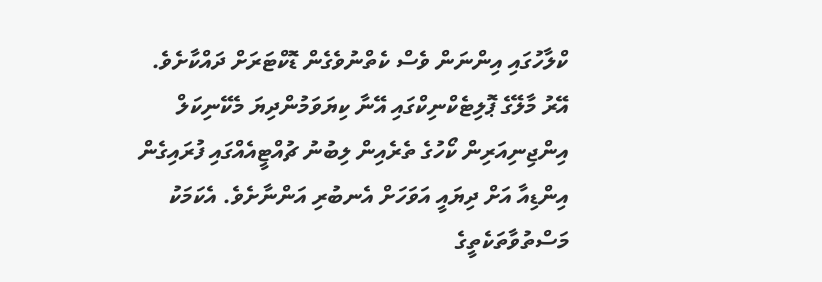ކްލާހުގައި އިންނަން ވެސް ކެތްނުވެގެން ޑޮކްޓަރަށް ދައްކާށެވެ. އޭރު މާލޭގެ ޕޮލިޓެކްނިކްގައި އޭނާ ކިޔަވަމުންދިޔަ މެކޭނިކަލް އިންޖިނިއަރިން ކޯހުގެ ތެރެއިން ލިބުނު ޗުއްޓީއެއްގައި ފުރައިގެން އިންޑިއާ އަށް ދިޔައީ އަވަހަށް އެނބުރި އަންނާށެވެ. އެކަމަކު މަސްތުވާތަކެތީގެ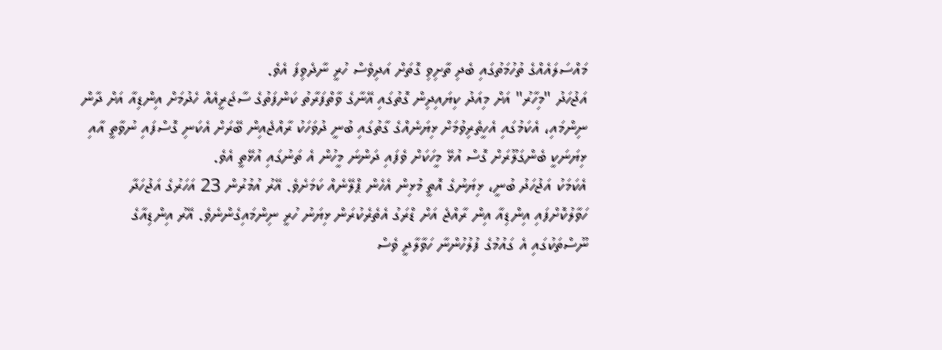މައްސަލައެއްގެ ތުހުމަތުގައި ބެދި ތާށިވި ގޮތަށް އަދިވެސް ހުރީ ނާދެވިފަ އެވެ.
އަޖުހަދު "މިހާރު" އަށް މިއަދު ކިޔައިދިން ގޮތުގައި އޭނާގެ ވާތްފަރާތު ކަންފަތުގެ ސާޖަރީއެއް ހެދުމަށް އިންޑިއާ އަށް ދާން ނިންމައި، އެކަމުގައި އެހީތެރިވުމަށް ޅިޔަނެއްގެ ގާތުގައި ބުނީ ދުވަހަކު ރާއްޖެއިން ބޭރަށް އެކަނި ގޮސްފައި ނުވާތީ އާއި ޅިޔަނަކީ ބެންގަލޫރަށް ގޮސް އުޅޭ މީހަކަށް ވެފައި ދަންނަ މީހުން އެ ތަނުގައި އުޅޭތީ އެވެ.
އެކަމަކު އަޖުހަދު ބުނީ، ޅިޔަނުގެ އޮތީ މުޅިން އެހެން ޕްލޭނެއް ކަމަށެވެ. އޭރު އުމުރުން 23 އަހަރުގެ އަޖުހަދާ ހަވާލުކޮށްފައި އިންޑިއާ އިން ރާއްޖެ އަށް ޑްރަގު އެތެރެކުރަން ޅިޔަނު ހުރީ ނިންމައިގެންނެވެ. އޭރު އިންޑިއާގެ ނޫސްތަކުގައި އެ ގައުމުގެ ފުލުހުންނާ ހަވާލާދީ ވެސް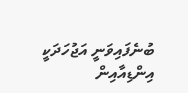ބުނެފައިވަނީ އަޖުހަދަކީ އިންޑިއާއިން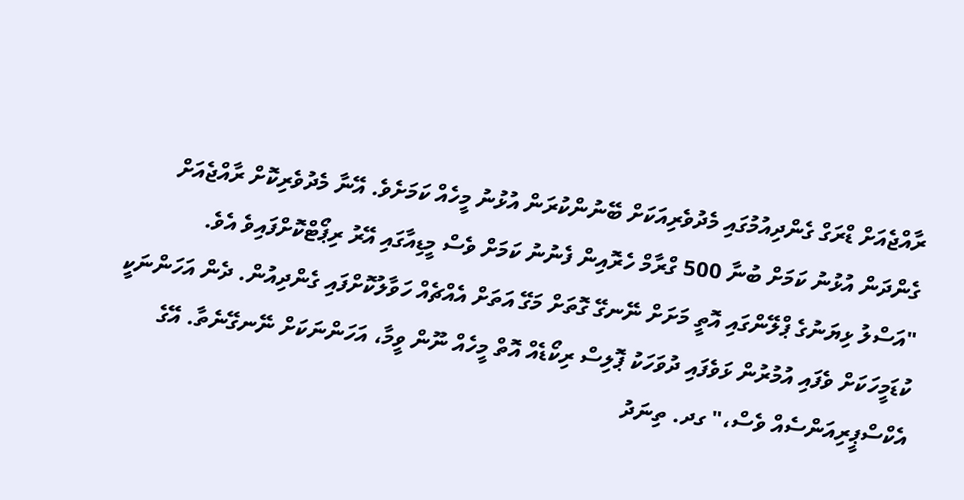ރާއްޖެއަށް ޑްރަގް ގެންދިއުމުގައި މެދުވެރިއަކަށް ބޭނުންކުރަން އުޅުނު މީހެއް ކަމަށެވެ. އޭނާ މެދުވެރިކޮށް ރާއްޖެއަށް ގެންދަން އުޅުނު ކަމަށް ބުނާ 500 ގްރާމް ހެރޮއިން ފެނުނު ކަމަށް ވެސް މީޑިއާގައި އޭރު ރިޕޯޓްކޮށްފައިވެ އެވެ.
"އަސްލު ޅިޔަނުގެ ޕްލޭންގައި އޮތީ މަށަށް ނޭނގޭ ގޮތަށް މަގޭ އަތަށް އެއްޗެއް ހަވާލުކޮށްފައި ގެންދިއުން. ދެން އަހަންނަކީ ކުޑަމީހަކަށް ވެފައި އުމުރުން ޅަވެފައި ދުވަހަކު ޕޮލިސް ރިކޯޑެއް އޮތް މީހެއް ނޫން ވީމާ، އަހަންނަކަށް ނޭނގޭނެތާ. އޭގެ އެކްސްޕީރިއަންސެއް ވެސް،" ގދ. ތިނަދު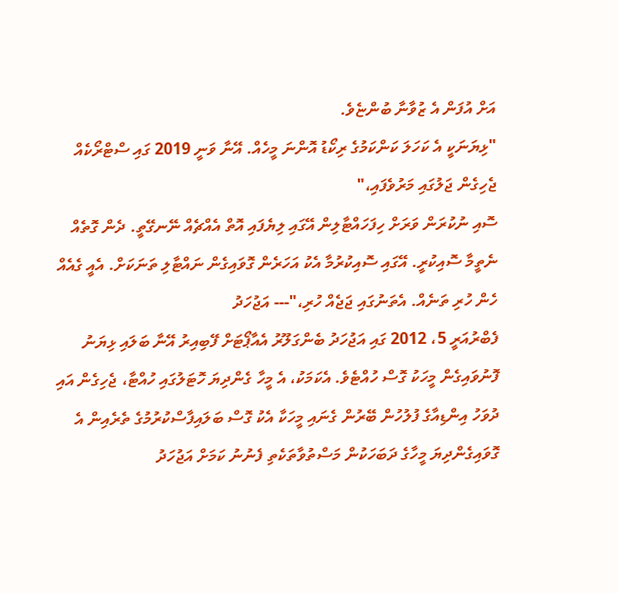އަށް އުފަން އެ ޒުވާނާ ބުންޏެވެ.
"ޅިޔަނަކީ އެ ކަހަލަ ކަންކަމުގެ ރިކޯޑު އޮންނަ މީހެއް. އޭނާ ވަނީ 2019 ގައި ސްޓްރޯކެއް ޖެހިގެން ޖަލުގައި މަރުވެފައި،"
ސޮއި ނުކުރަން ވަރަށް ހިފަހައްޓާލިން އޭގައި ލިޔެފައި އޮތް އެއްޗެއް ނޭނގޭތީ. ދެން ގޮތެއް ނެތީމާ ސޮއިކުރީ. އޭގައި ސޮއިކުރުމާ އެކު އަހަރެން ގޮވައިގެން ނައްޓާލި ތަނަކަށް. އެއީ ގެއެއް ހެން ހުރި ތަނެއް. އެތަނުގައި ޖަޖެއް ހުރި،"--- އަޖުހަދު
ފެބްރުއަރީ 5، 2012 ގައި އަޖުހަދު ބެންގަލޫރު އެއާޕޯޓަށް ފޭބިއިރު އޭނާ ބަލައި ޅިޔަނު ފޮނުވައިގެން މީހަކު ގޮސް ހުއްޓެވެ. އެކަމަކު، އެ މީހާ ގެންދިޔަ ހޮޓަލުގައި ހުއްޓާ، ޖެހިގެން އައި ދުވަހު އިންޑިއާގެ ފުލުހުން ބޭރުން ގެނައި މީހަކާ އެކު ގޮސް ބަލައިފާސްކުރުމުގެ ތެރެއިން އެ ގޮވައިގެންދިޔަ މީހާގެ ދަބަހަކުން މަސްތުވާތަކެތި ފެނުނު ކަމަށް އަޖުހަދު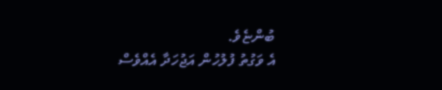ބުންޏެވެ.
އެ ވަގުތު ފުލުހުން އަޖުހަދާ އެއްވެސް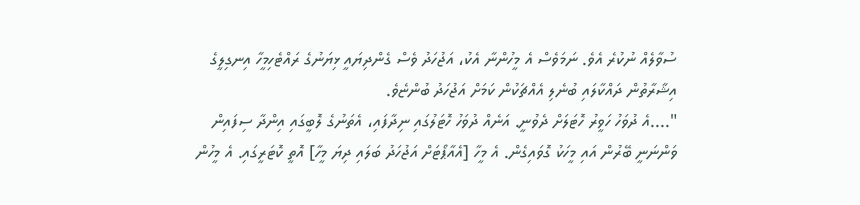ސުވާލެއް ނުކުރެ އެވެ. ނަމަވެސް އެ މީހުންނާ އެކު، އަޖުހަދު ވެސް ގެންދިޔައީ ޅިޔަނުގެ ރައްޓެހިމީހާ އިނގިލީގެ އިޝާރާތުން ދައްކާލައި ބުނެލި އެއްޗަކުން ކަމަށް އަޖުހަދު ބުންޏެވެ.
"....އެ ދުވަހު ހަވީރު ހޮޓަލަށް ދެވުނީ. އަނެއް ދުވަހު ހޮޓަލުގައި ނިދާފައި، އެތަނުގެ ލޮބީގައި އިންދާ ސިފައިން ވަންނަނީ ބޭރުން އައި މީހަކު ގޮވައިގެން. އެ މީހާ [އެއާޕޯޓަށް އަޖުހަދު ބަލައި ދިޔަ މީހާ] އޮތީ ކޮޓަރީގައި. އެ މީހުން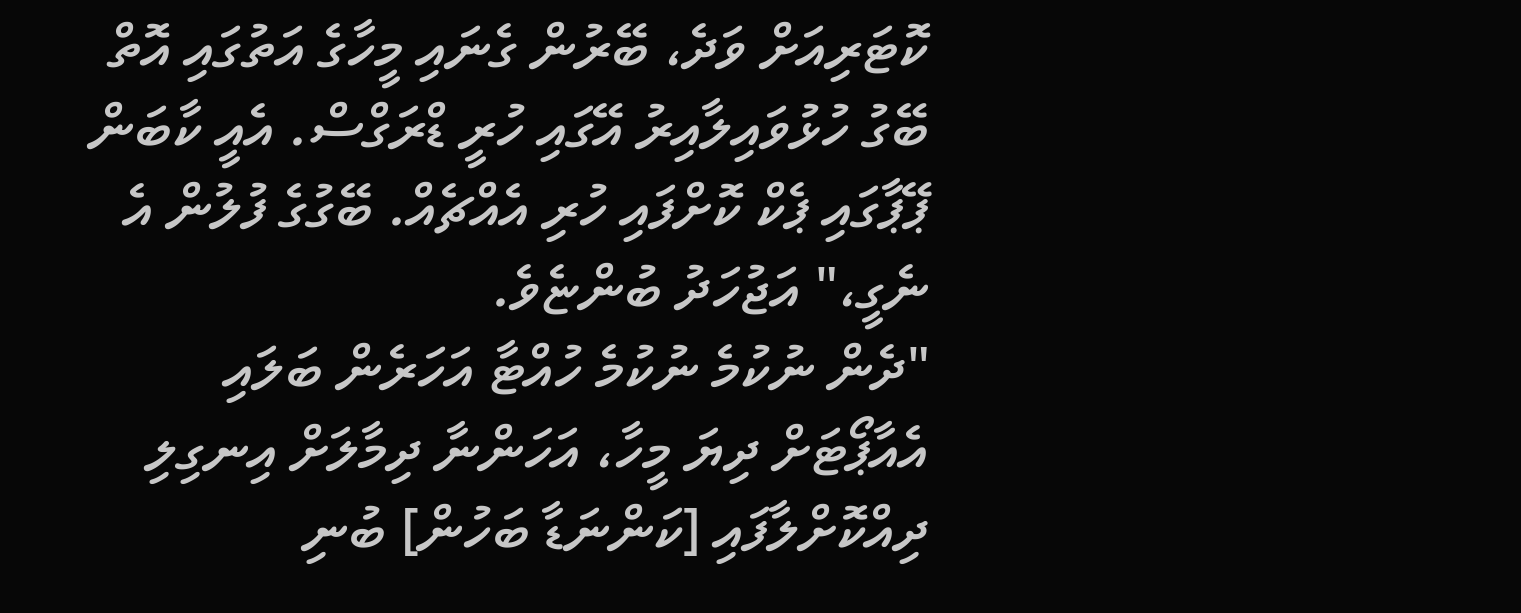ކޮޓަރިއަށް ވަދެ، ބޭރުން ގެނައި މީހާގެ އަތުގައި އޮތް ބޭގު ހުޅުވައިލާއިރު އޭގައި ހުރީ ޑްރަގްސް. އެއީ ކާބަން ޕޭޕާގައި ޕެކް ކޮށްފައި ހުރި އެއްޗެއް. ބޭގުގެ ފުލުން އެ ނެގީ،" އަޖުހަދު ބުންޏެވެ.
"ދެން ނުކުމެ ނުކުމެ ހުއްޓާ އަހަރެން ބަލައި އެއާޕޯޓަށް ދިޔަ މީހާ، އަހަންނާ ދިމާލަށް އިނގިލި ދިއްކޮށްލާފައި [ކަންނަޑާ ބަހުން] ބުނި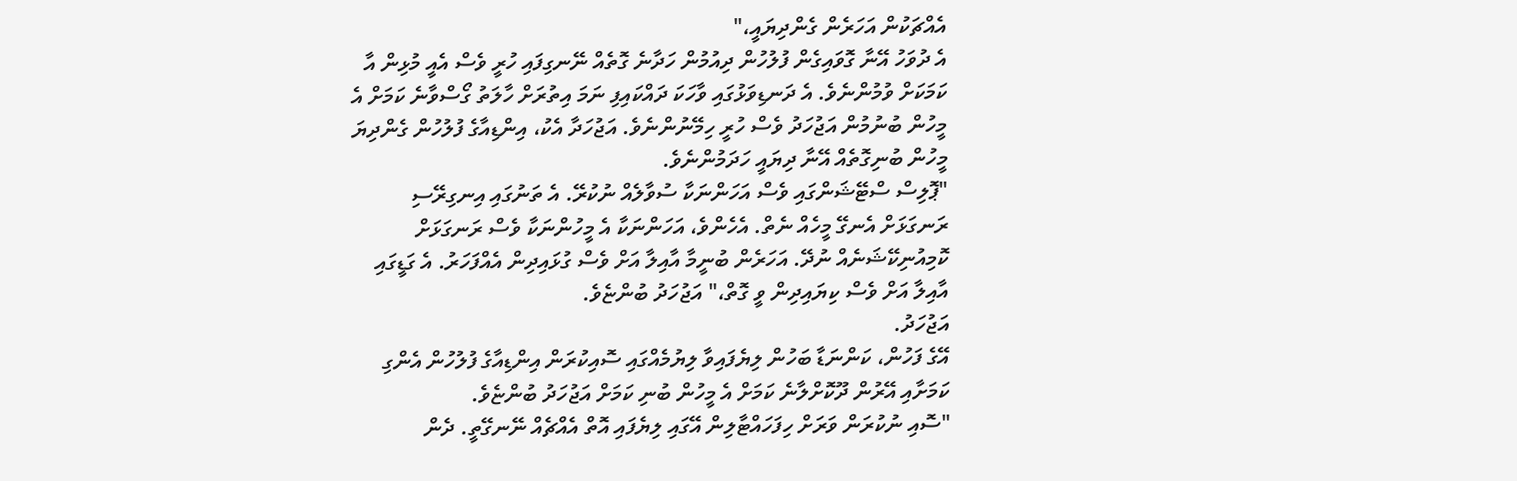އެއްޗަކުން އަހަރެން ގެންދިޔައީ،"
އެ ދުވަހު އޭނާ ގޮވައިގެން ފުލުހުން ދިއުމުން ހަދާނެ ގޮތެއް ނޭނގިފައި ހުރީ ވެސް އެއީ މުޅިން އާ ކަމަކަށް ވުމުންނެވެ. އެ ދަނޑިވަޅުގައި ވާހަކަ ދައްކައިފި ނަމަ އިތުރަށް ހާލަތު ގޯސްވާނެ ކަމަށް އެ މީހުން ބުނުމުން އަޖުހަދު ވެސް ހުރީ ހިމޭނުންނެވެ. އަޖުހަދާ އެކު، އިންޑިއާގެ ފުލުހުން ގެންދިޔަ މީހުން ބުނިގޮތެއް އޭނާ ދިޔައީ ހަދަމުންނެވެ.
"ޕޮލިސް ސްޓޭޝަންގައި ވެސް އަހަންނަކާ ސުވާލެއް ނުކުރޭ. އެ ތަނުގައި އިނގިރޭސި ރަނގަޅަށް އެނގޭ މީހެއް ނެތް. އެހެންވެ، އަހަންނަކާ އެ މީހުންނަކާ ވެސް ރަނގަޅަށް ކޮމިއުނިކޭޝަނެއް ނުދޭ. އަހަރެން ބުނީމާ އާއިލާ އަށް ވެސް ގުޅައިދިން އެއްފަހަރު. އެ ގަޑީގައި އާއިލާ އަށް ވެސް ކިޔައިދިން ވީ ގޮތް،" އަޖުހަދު ބުންޏެވެ.
އަޖުހަދު.
އޭގެ ފަހުން، ކަންނަޑާ ބަހުން ލިޔެފައިވާ ލިޔުމެއްގައި ސޮއިކުރަން އިންޑިއާގެ ފުލުހުން އެންގި ކަމަށާއި އޭރުން ދޫކޮށްލާނެ ކަމަށް އެ މީހުން ބުނި ކަމަށް އަޖުހަދު ބުންޏެވެ.
"ސޮއި ނުކުރަން ވަރަށް ހިފަހައްޓާލިން އޭގައި ލިޔެފައި އޮތް އެއްޗެއް ނޭނގޭތީ. ދެން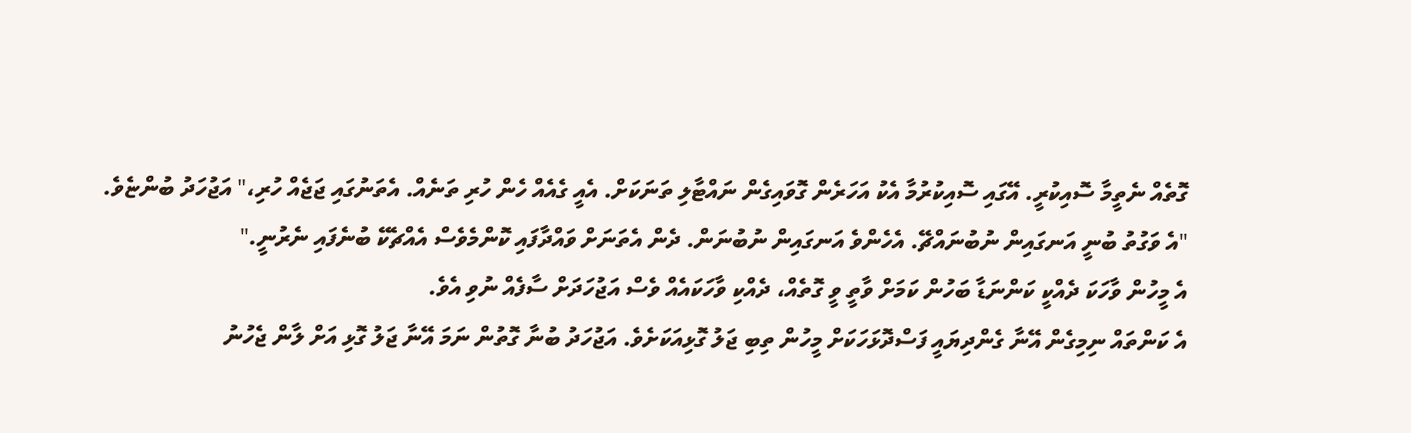ގޮތެއް ނެތީމާ ސޮއިކުރީ. އޭގައި ސޮއިކުރުމާ އެކު އަހަރެން ގޮވައިގެން ނައްޓާލި ތަނަކަށް. އެއީ ގެއެއް ހެން ހުރި ތަނެއް. އެތަނުގައި ޖަޖެއް ހުރި،" އަޖުހަދު ބުންޏެވެ.
"އެ ވަގުތު ބުނީ އަނގައިން ނުބުނައްޗޭ. އެހެންވެ އަނގައިން ނުބުނަން. ދެން އެތަނަށް ވައްދާފައި ކޮންމެވެސް އެއްޗެކޭ ބުނެފައި ނެރުނީ."
އެ މީހުން ވާހަކަ ދެއްކީ ކަންނަޑާ ބަހުން ކަމަށް ވާތީ ވީ ގޮތެއް، ދެއްކި ވާހަކައެއް ވެސް އަޖުހަދަށް ސާފެއް ނުވި އެވެ.
އެ ކަންތައް ނިމިގެން އޭނާ ގެންދިޔައީ ފަސްދޮޅަހަކަށް މީހުން ތިބި ޖަލު ގޮޅިއަކަށެވެ. އަޖުހަދު ބުނާ ގޮތުން ނަމަ އޭނާ ޖަލު ގޮޅި އަށް ލާން ޖެހުނު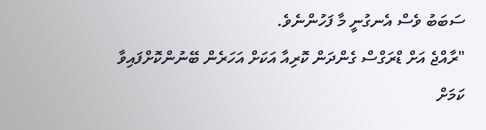ސަބަބު ވެސް އެނގުނީ މާ ފަހުންނެވެ.
"ރާއްޖެ އަށް ޑްރަގްސް ގެންދަން ކޮރިއާ އަކަށް އަހަރެން ބޭނުންކޮށްފައިވާ ކަމަށް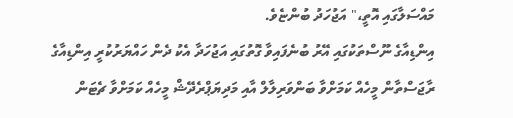މައްސަލާގައި އޮތީ،" އަޖުހަދު ބުންޏެވެ.
އިންޑިއާގެ ނޫސްތަކުގައި އޭރު ބުނެފައިވާ ގޮތުގައި އަޖުހަދާ އެކު ދެން ހައްޔަރުކުރީ އިންޑިއާގެ ރާޖަސްތާން މީހެއް ކަމަށްވާ ބަންވަރިލާލް އާއި މަދިޔަޕްރެދޭޝް މީހެއް ކަމަށްވާ ޗެޓަން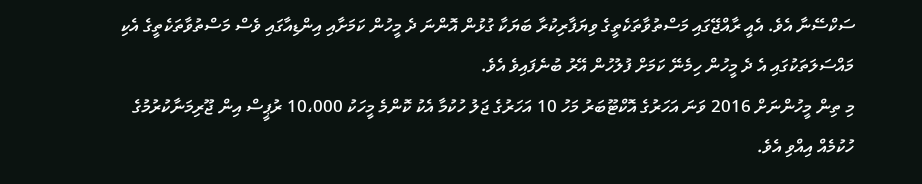ސަކްސޭނާ އެވެ. އެއީ ރާއްޖޭގައި މަސްތުވާތަކެތީގެ ވިޔަފާރިކުރާ ބަޔަކާ ގުޅުން އޮންނަ ދެ މީހުން ކަމަށާއި އިންޑިއާގައި ވެސް މަސްތުވާތަކެތީގެ އެކި މައްސަލަތަކުގައި އެ ދެ މީހުން ހިމެނޭ ކަމަށް ފުލުހުން އޭރު ބުނެފައިވެ އެވެ.
މި ތިން މީހުންނަށް 2016 ވަނަ އަހަރުގެ އޮކްޓޫބަރު މަހު 10 އަހަރުގެ ޖަލު ހުކުމާ އެކު ކޮންމެ މީހަކު 10،000 ރުޕީސް އިން ޖޫރިމަނާކުރުމުގެ ހުކުމެއް އިއްވި އެވެ.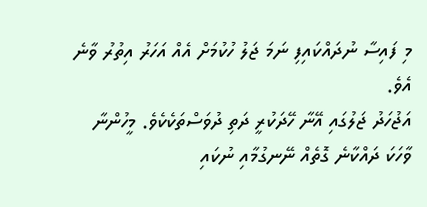މި ފައިސާ ނުދައްކައިފި ނަމަ ޖަލު ހުކުމަށް އެއް އަހަރު އިތުރު ވާނެ އެވެ.
އަޖުހަދު ޖަލުގައި އޭނާ ހޭދަކުރީ ދަތި ދުވަސްތަކެކެވެ. މީހުންނާ ވާހަކަ ދައްކާނެ ގޮތެއް ނޭނގުމާއި ނުކައި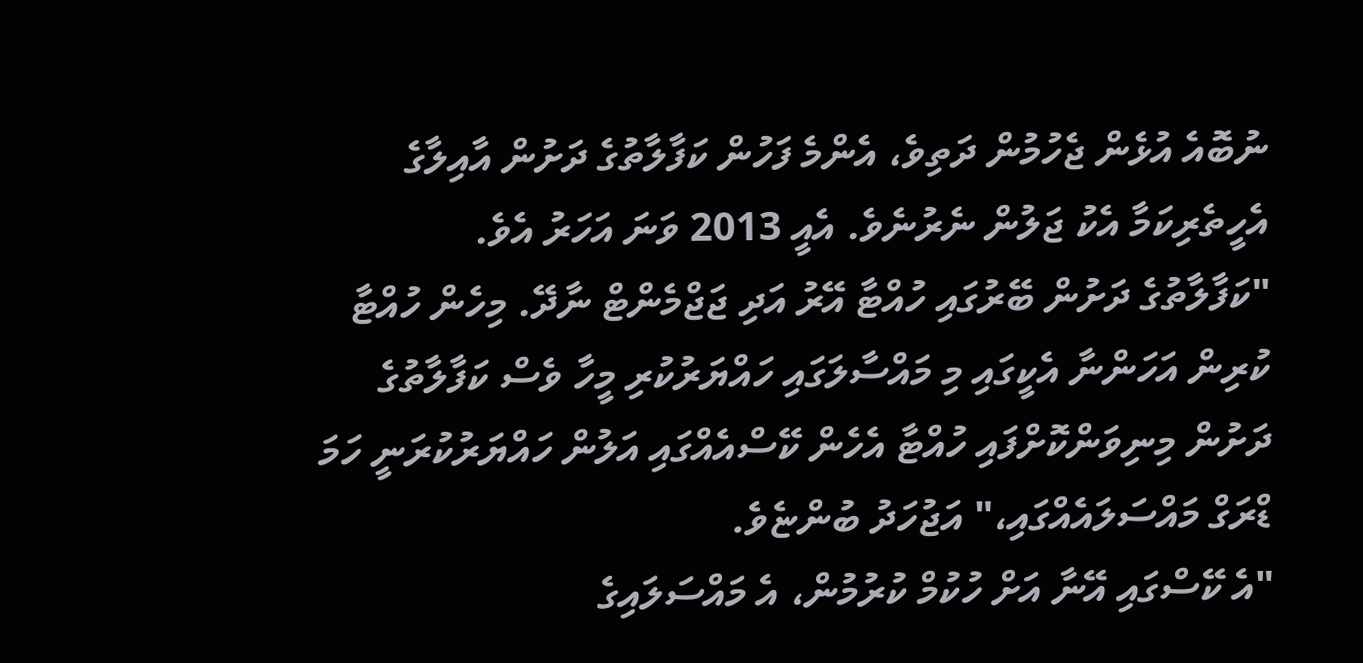ނުބޮއެ އުޅެން ޖެހުމުން ދަތިވެ، އެންމެ ފަހުން ކަފާލާތުގެ ދަށުން އާއިލާގެ އެހީތެރިކަމާ އެކު ޖަލުން ނެރުނެވެ. އެއީ 2013 ވަނަ އަހަރު އެވެ.
"ކަފާލާތުގެ ދަށުން ބޭރުގައި ހުއްޓާ އޭރު އަދި ޖަޖްމެންޓް ނާދޭ. މިހެން ހުއްޓާ ކުރިން އަހަންނާ އެކީގައި މި މައްސާލަގައި ހައްޔަރުކުރި މީހާ ވެސް ކަފާލާތުގެ ދަށުން މިނިވަންކޮށްފައި ހުއްޓާ އެހެން ކޭސްއެއްގައި އަލުން ހައްޔަރުކުރަނީ ހަމަ ޑްރަގް މައްސަލައެއްގައި،" އަޖުހަދު ބުންޏެވެ.
"އެ ކޭސްގައި އޭނާ އަށް ހުކުމް ކުރުމުން، އެ މައްސަލައިގެ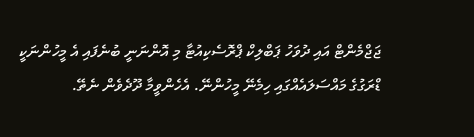ޖަޖްމެންޓް އައި ދުވަހު ޕަބްލިކް ޕްރޮސެކިއުޓާ މި އޮންނަނީ ބުނެފައި އެ މީހުންނަކީ ޑްރަގުގެ މައްސަލައެއްގައި ހިމެނޭ މީހުންނޭ. އެހެންވީމާ ދޫދެވެން ނެތޭ.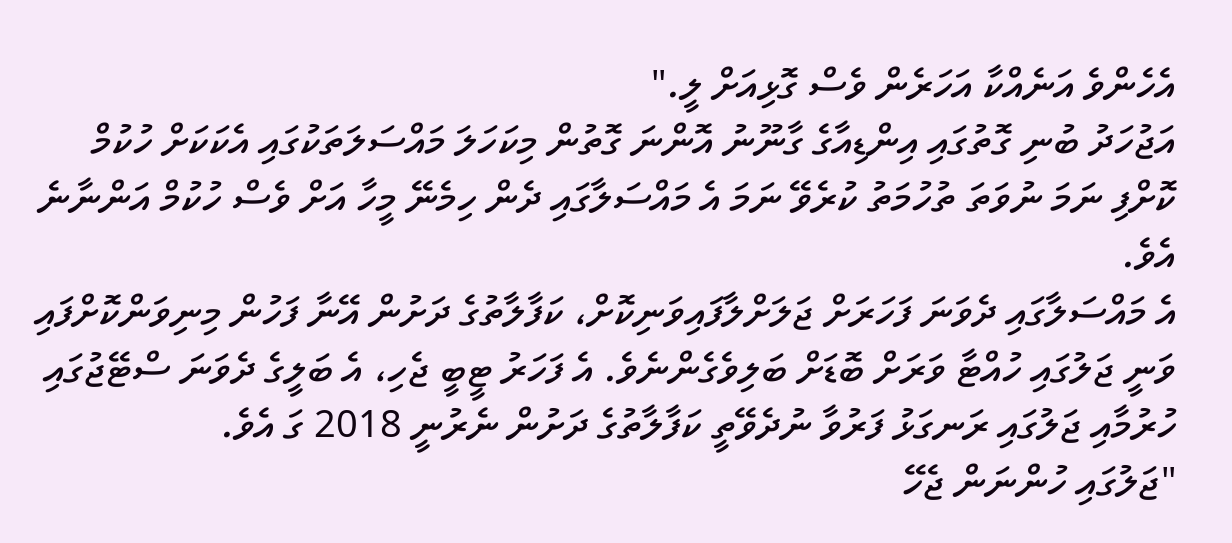އެހެންވެ އަނެއްކާ އަހަރެން ވެސް ގޮޅިއަށް ލީ."
އަޖުހަދު ބުނި ގޮތުގައި އިންޑިއާގެ ގާނޫނު އޮންނަ ގޮތުން މިކަހަލަ މައްސަލަތަކުގައި އެކަކަށް ހުކުމް ކޮށްފި ނަމަ ނުވަތަ ތުހުމަތު ކުރެވޭ ނަމަ އެ މައްސަލާގައި ދެން ހިމެނޭ މީހާ އަށް ވެސް ހުކުމް އަންނާނެ އެވެ.
އެ މައްސަލާގައި ދެވަނަ ފަހަރަށް ޖަލަށްލާފައިވަނިކޮށް، ކަފާލާތުގެ ދަށުން އޭނާ ފަހުން މިނިވަންކޮށްފައި ވަނީ ޖަލުގައި ހުއްޓާ ވަރަށް ބޮޑަށް ބަލިވެގެންނެވެ. އެ ފަހަރު ޓީބީ ޖެހި، އެ ބަލީގެ ދެވަނަ ސްޓޭޖުގައި ހުރުމާއި ޖަލުގައި ރަނގަޅު ފަރުވާ ނުދެވޭތީ ކަފާލާތުގެ ދަށުން ނެރުނީ 2018 ގަ އެވެ.
"ޖަލުގައި ހުންނަން ޖެހޭ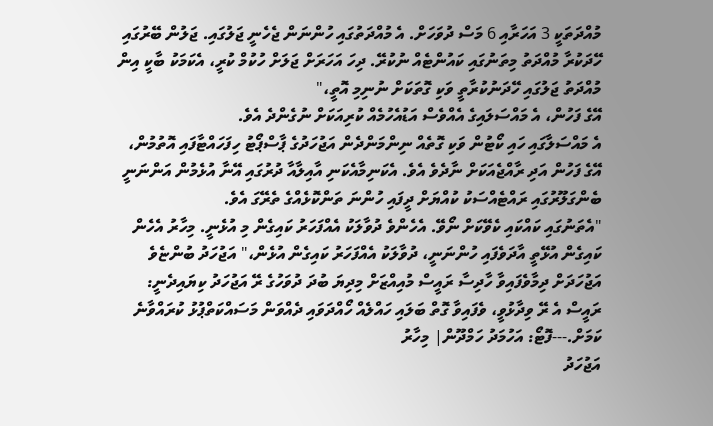މުއްދަތަކީ 3 އަހަރާއި 6 މަސް ދުވަހަށް. އެ މުއްދަތުގައި ހުންނަން ޖެހެނީ ޖަލުގައި. ޖަލުން ބޭރުގައި ހޭދަކުރާ މުއްދަތު މިތަނުގައި ކައުންޓެއް ނުކުރޭ. ދިހަ އަހަރަށް ޖަލަށް ހުކުމް ކުރީ، އެކަމަކު ބާކީ އިން މުއްދަތު ޖަލުގައި ހޭދަނުކުރާތީ ވަކި ގޮތަކަށް ނުނިމި އޮތީ،"
އޭގެ ފަހުން، އެ މައްސަލައިގެ އެއްވެސް އަޑުއެހުމެއް ކުރިއަކަށް ނުގެންދެ އެވެ.
އެ މައްސަލާގައި ހައި ކޯޓުން ވަކި ގޮތެއް ނިންމަންދެން އަޖުހަދުގެ ޕާސްޕޯޓު ހިފަހައްޓާފައި އޮތުމުން، އޭގެ ފަހުން އަދި ރާއްޖެއަކަށް ނާދެވެ އެވެ. އެކަނިމާއެކަނި އާއިލާއާ ދުރުގައި އޭނާ އުޅެމުން އަންނަނީ ބެންގަލޫރުގައި ރައްޓެއްސަކު ކުއްޔަށް ދީފައި ހުންނަ ތަންކޮޅެއްގެ ތެރޭގަ އެވެ.
"އެތަނުގައި ކައްކައި ކެވޭކަށް ނޯވޭ. އެހެންވެ ދުވާލަކު އެއްފަހަރު ކައިގެން މި އުޅެނީ. މިހާރު އެހެން ކައިގެން އުޅޭތީ އާދަވެފައި ހުންނަނީ، ދުވާލަކު އެއްފަހަރު ކައިގެން އުޅެން،" އަޖުހަދު ބުންޏެވެ
އަޖުހަދަށް ދިމާވެފައިވާ ހާދިސާ ރައީސް މުއިއްޒަށް މިދިޔަ ބުދަ ދުވަހުގެ ރޭ އަޖުހަދު ކިޔައިދެނީ: ރައީސް އެ ރޭ ވިދާޅުވީ، ވެފައިވާ ގޮތް ބަލައި ހައްލެއް ހޯއްދަވައި ދެއްވަން މަސައްކަތްޕުޅު ކުރައްވާނެ ކަމަށް.---ފޮޓޯ: އަހުމަދު ހަމްދޫން| މިހާރު
އަޖުހަދު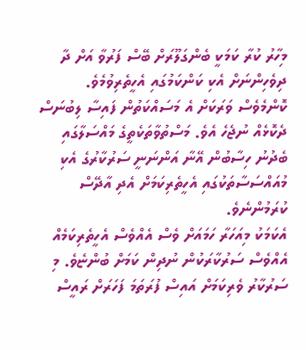މިހާރު ކުރާ ކަމަކީ ބެންގަލޫރަށް ބޭސް ފަރުވާ އަށް ދާ ދިވެހިންނަށް އެކި ކަންކަމުގައި އެހީތެރިވުމެވެ. ކޮންމެވެސް ވަރަކަށް އެ މަސައްކަތުން ފައިސާ ލިބުނަސް ދެކޮޅެއް ނުޖެހެ އެވެ. މަސްތުވާތަކެތީގެ މައްސަލާގައި ބެދުނު ހިސާބުން އޭނާ އަންނަނީ ސަރުކާރުގެ އެކި މުއައްސަސާތަކުގައި އެހީތެރިކަމަށް އެދި އާދޭސް ކުރަމުންނެވެ.
އެކަމަކު މިއަހަރާ ހަމައަށް ވެސް އެއްވެސް އެހީތެރިކަމެއް އެއްވެސް ސަރުކާރަކުން ނުދިން ކަމަށް ބުންޏެވެ. މި ސަރުކާރު ވެރިކަމަށް އައިސް ފުރަތަމަ ފަހަރަށް ރައީސް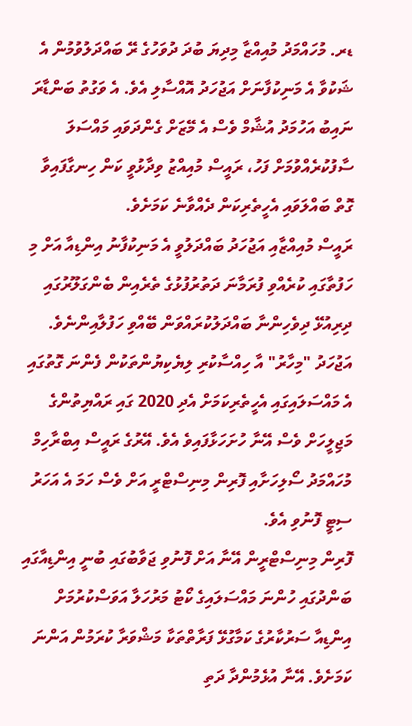ޑރ. މުހައްމަދު މުއިއްޒާ މިދިޔަ ބުދަ ދުވަހުގެ ރޭ ބައްދަލުވުމުން އެ ޝަކުވާ އެ މަނިކުފާނަށް އަޖުހަދު އޮއްސާލި އެވެ. އެ ވަގުތު ބަންޑާރަ ނައިބު އަހުމަދު އުޝާމް ވެސް އެ މޭޒަށް ގެންދަވައި މައްސަލަ ސާފުކުރެއްވުމަށް ފަހު، ރައީސް މުއިއްޒު ވިދާޅުވީ ކަން ހިނގާފައިވާ ގޮތް ބައްލަވައި އެހީތެރިކަން ދެއްވާނެ ކަމަށެވެ.
ރައީސް މުއިއްޒާއި އަޖުހަދު ބައްދަލުވީ އެ މަނިކުފާނު އިންޑިއާ އަށް މި ހަފުތާގައި ކުރެއްވި ފުރަމާނަ ދަތުރުފުޅުގެ ތެރެއިން ބެންގަލޫރުގައި ދިރިއުޅޭ ދިވެހިންނާ ބައްދަލުކުރައްވަން ބޭއްވި ހަފުލާއިންނެވެ.
އަޖުހަދު "މިހާރު" އާ ހިއްސާކުރި ލިޔެކިޔުންތަކުން ފެންނަ ގޮތުގައި އެ މައްސަލައިގައި އެހީތެރިކަމަށް އެދި 2020 ގައި ރައްޔިތުންގެ މަޖިލީހަށް ވެސް އޭނާ ހުށަހަޅާފައިވެ އެވެ. އޭރުގެ ރައީސް އިބްރާހިމް މުހައްމަދު ސޯލިހަށާއި ފޮރިން މިނިސްޓްރީ އަށް ވެސް ހަމަ އެ އަހަރު ސިޓީ ފޮނުވި އެވެ.
ފޮރިން މިނިސްޓްރީން އޭނާ އަށް ފޮނުވި ޖަވާބުގައި ބުނީ އިންޑިއާގައި ބަންދުގައި ހުންނަ މައްސަލައިގެ ކޯޓު މަރުހަލާ އަވަސްކުރުމަށް އިންޑިއާ ސަރުކާރުގެ ކަމާގުޅޭ ފަރާތްތަކާ މަޝްވަރާ ކުރަމުން އަންނަ ކަމަށެވެ. އޭނާ އުޅެމުންދާ ދަތި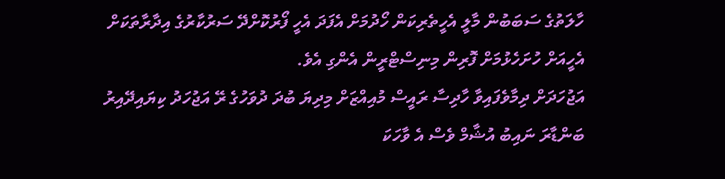ހާލަތުގެ ސަބަބުން މާލީ އެހީތެރިކަން ހޯދުމަށް އެފަދަ އެހީ ފޯރުކޮށްދޭ ސަރުކާރުގެ އިދާރާތަކަށް އެހީއަށް ހުށަހެޅުމަށް ފޮރިން މިނިސްޓްރީން އެންގި އެވެ.
އަޖުހަދަށް ދިމާވެފައިވާ ހާދިސާ ރައީސް މުއިއްޒަށް މިދިޔަ ބުދަ ދުވަހުގެ ރޭ އަޖުހަދު ކިޔައިދޭއިރު ބަންޑާރަ ނައިބު އުޝާމް ވެސް އެ ވާހަކަ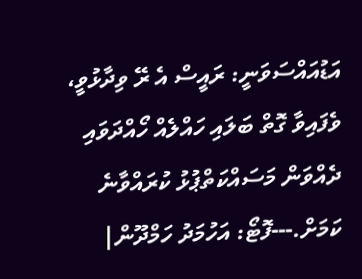އަޑުއައްސަވަނީ: ރައީސް އެ ރޭ ވިދާޅުވީ، ވެފައިވާ ގޮތް ބަލައި ހައްލެއް ހޯއްދަވައި ދެއްވަން މަސައްކަތްޕުޅު ކުރައްވާނެ ކަމަށް.---ފޮޓޯ: އަހުމަދު ހަމްދޫން|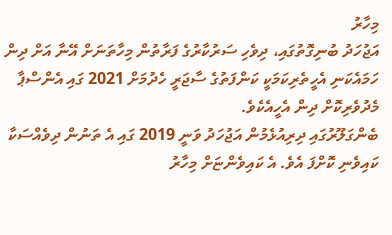މިހާރު
އަޖުހަދު ބުނިގޮތުގައި، ދިވެހި ސަރުކާރުގެ ފަރާތުން މިހާތަނަށް އޭނާ އަށް ދިން ހަމައެކަނި އެހީތެރިކަމަކީ ކަންފަތުގެ ސާޖަރީ ހެދުމަށް 2021 ގައި އެންސްޕާ މެދުވެރިކޮށް ދިން އެހީއެކެވެ.
ބެންގަލޫރުގައި ދިރިއުޅެމުން އަޖުހަދު ވަނީ 2019 ގައި އެ ތަނުން ދިވެއްސަކާ ކައިވެނި ކޮށްފަ އެވެ. އެ ކައިވެންޏަށް މިހާރު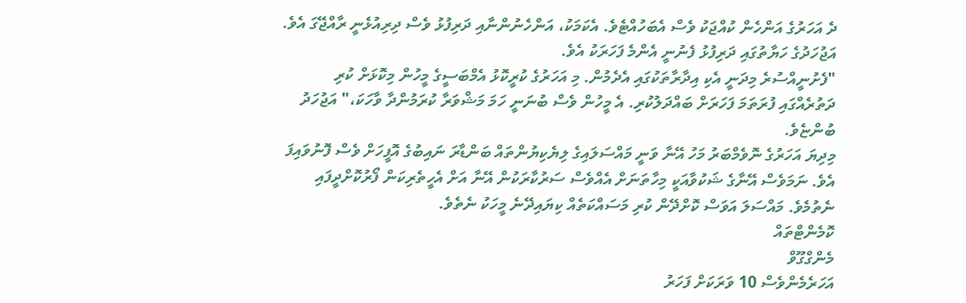ދެ އަހަރުގެ އަންހެން ކުއްޖަކު ވެސް އެބަހުއްޓެވެ. އެކަމަކު، އަންހެނުންނާއި ދަރިފުޅު ވެސް ދިރިއުޅެނީ ރާއްޖޭގަ އެވެ. އަޖުހަދުގެ ހަޔާތުގައި ދަރިފުޅު ފެނުނީ އެންމެ ފަހަރަކު އެވެ.
"ފެށުނީއްސުރެ މިދަނީ އެކި އިދާރާތަކުގައި އެދެމުން. މި އަހަރުގެ ކުރީކޮޅު އެމްބަސީގެ މީހުން މިކޮޅަށް ކުރި ދަތުރެއްގައި ފުރަތަމަ ފަހަރަށް ބައްދަލުކުރި. އެ މީހުން ވެސް ބުނަނީ ހަމަ މަޝްވަރާ ކުރަމުންދާ ވާހަކަ،" އަޖުހަދު ބުންޏެވެ.
މިދިޔަ އަހަރުގެ ނޮވެމްބަރު މަހު އޭނާ ވަނީ މައްސަލައިގެ ލިޔެކިޔުންތައް ބަންޑާރަ ނައިބުގެ އޮފީހަށް ވެސް ފޮނުވައިފަ އެވެ. ނަމަވެސް އޭނާގެ ޝަކުވާއަކީ މިހާތަނަށް އެއްވެސް ސަރުކާރަކުން އޭނާ އަށް އެހީތެރިކަން ފޯރުކޮށްދީފައި ނެތުމެވެ. މައްސަލަ އަވަސް ކޮށްދޭން ކުރި މަސައްކަތެއް ކިޔައިދޭނެ މީހަކު ނެތެވެ.
ކޮމެންޓްތައް
މެންގްގޫވް
އަހަރެމެންވެސް 10 ވަރަކަށް ފަހަރު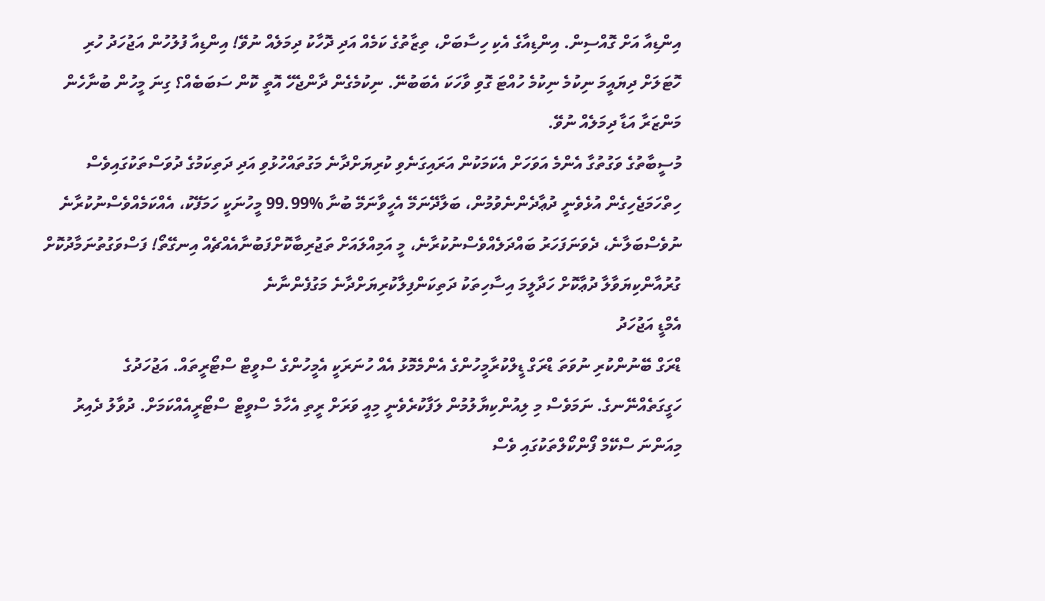އިންޑިއާ އަށް ގޮއްސިން. އިންޑިއާގެ އެކި ހިސާބަށް، ތިޒާތުގެ ކަމެއް އަދި ދޮހާކު ދިމަލެއް ނުވޭ! އިންޑިއާ ފުލުހުން އަޖުހަދު ހުރި ހޮޓަލަށް ދިޔައީމަ ނިކުމެ ނިކުމެ ހުއްޓަ ގޮވި ވާހަކަ އެބަބުނޭ. ނިކުމެގެން ދާންޖެހޭ އޮތީ ކޮން ސަބަބެއް؟ ގިނަ މީހުން ބުނާހެން މަންޒަރާ އަޑާ ދިމަލެއް ނުވޭ.
މުސީބާތުގެ ވަގުތުގާ އެންމެ އަވަހަށް އެކަމަކުން އަރައިގަނެވި ކުރިޔަށްދާނެ މަގުތައްހުޅުވި އަދި ދަތިކަމުގެ ދުވަސްތަކުގައިވެސް ހިތްހަމަޖެހިގެން އުޅެވެނީ ދުޢާދެންނެވުމުން، ބަލާދޭނަމޭ އެހީވާނަމޭ ބުނާ %99.99 މީހުނަކީ ހަމަފޭކު، އެއްކަމެއްވެސްނުކުރާނެ ނުވެސްބަލާނެ، ދެވަނަފަހަރު ބައްދަލެއްވެސްނުކުރާނެ، މީ އަމިއްލައަށް ތަޖުރިބާކޮށްފަބުނާއެއްޗެއް އިނގޭތޯ! ފަސްވަގުތުނަމާދުކޮށް ގުރުއާންކިޔަވާލާ ދުޢާކޮށް ހަދާލީމަ އިސާހިތަކު ދަތިކަންފިލާކުރިޔަށްދާނެ މަގުފެންނާނެ
އެމްޑީ އަޖުހަދު
ޑްރަގް ބޭނުންކުރި ނުވަތަ ޑްރަގް ޑީލްކުރާމީހުންގެ އެންމެމޮޅު އެއް ހުނަރަކީ އެމީހުންގެ ސްވީޓް ސްޓޯރީތައް. އަޖުހަދުގެ ހަގީގަތެއްނޭނގެ. ނަމަވެސް މި ލިއުންކިޔާލުމުން ލަފާކުރެވެނީ މިއީ ވަރަށް ރީތި އެހާމެ ސްވީޓް ސްޓޯރީއެއްކަމަށް. ދުވާލު ދެއިރު މިއަންނަ ސްކޭމް ފޯންކޯލްތަކުގައި ވެސް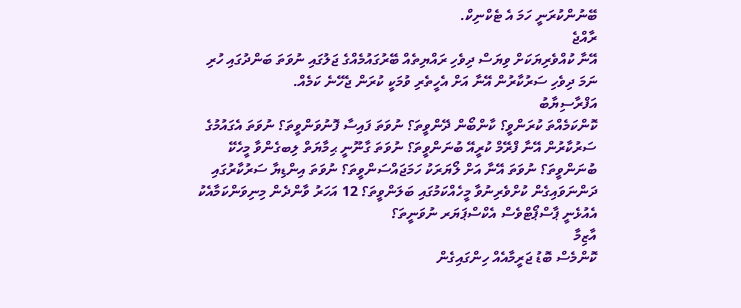ބޭނުންކުރަނީ ހަމަ އެ ޓެކްނިކް.
ރާއްޖެ
އޭނާ ކުއްވެރިޔަކަށް ވިޔަސް ދިވެހި ރައްޔިތެއް ބޭރުގައުމެއްގެ ޖަލުގައި ނުވަތަ ބަންދުގައި ހުރި ނަމަ ދިވެހި ސަރުކާރުން އޭނާ އަށް އެހީތެރި ވުމަކީ ކުރަން ޖެހޭނެ ކަމެއް.
އަފްރާސިޔާބު
ކޮންކަމެއްތަ ކުރަންވީ؟ ކާންބޯން ދޭންވީތަ؟ ނުވަތަ ފައިސާ ފޮނުވަންވީތަ؟ ނުވަތަ އެގައުމުގެ ސަރުކާރުން އޭނާ ފްރޭމް ކުރީއޭ ބުނަންވީތަ؟ ނުވަތަ ގާނޫނީ ޙިމާޔަތް ލިބގެންވާ މީހެކޭ ބުނަންވީތަ؟ ނުވަތަ އޭނާ އަށް ލޯޔަރަކު ހަމަޖައްސަންވީތަ؟ ނުވަތަ އިންޑިޔާ ސަރުކާރުގައި ދަންނަވައިގެން ކުށްވެރިނުވާ މީހެއްކަމުގައި ބަލަންވީތަ؟ 12 އަހަރު ވާންދެން މިނިވަންކަމާއެކު އެއުޅެނީ ޕާސްޕޯޓްވެސް އެކްސްޕަޔަރ ނުވަނީތަ؟
އާޒިމާ
ކޮންމެސް ބޮޑު ޖަރީމާއެއް ހިންގައިގެން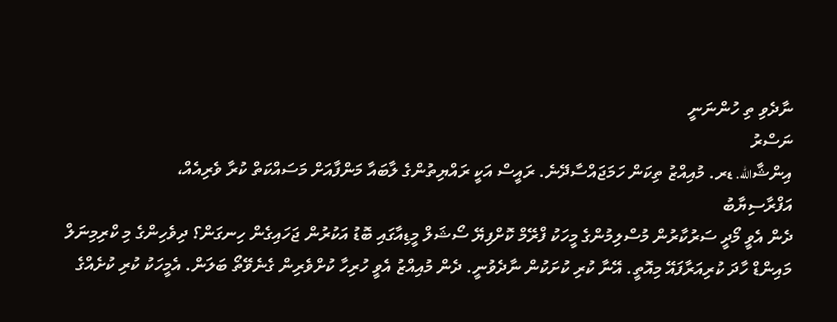ނާދެވި ތި ހުންނަނީ
ނަސްރު
އިންޝާالله. ޑރ. މުއިއްޒު ތިކަން ހަމަޖައްސާދޭނެ. ރައީސް އަކީ ރައްޔިތުންގެ ލާބައާ މަންފާއަށް މަސައްކަތް ކުރާ ވެރިއެއް،
އަފްރާސިޔާބު
ދެން އެވީ މޯދީ ސަރުކާރުން މުސްލިމުންގެ މީހަކު ފްރޭމް ކޮށްފިޔޭ ސޯޝަލް މީޑިއާގައި ބޮޑު އަކުރުން ޖަހައިގެން ހިނގަން؟ ދިވެހިންގެ މި ކްރިމިނަލް މައިންޑް ހާދަ ކުރިއަރާފައޭ މިއޮތީ. އޭނާ ކުރި ކުށަކުން ނާދެވުނީ. ދެން މުއިއްޒު އެވީ ހުރިހާ ކުށްވެރިން ގެނެވޭތޯ ބަލަން. އެމީހަކު ކުރި ކުށެއްގެ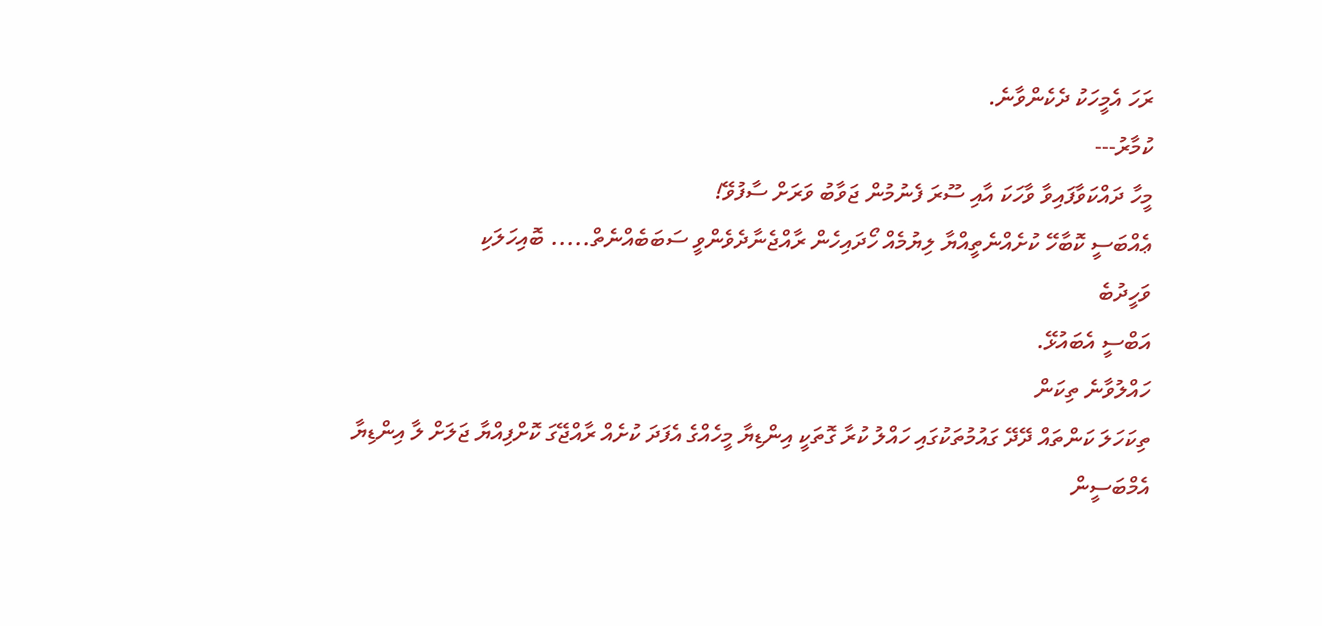ރަހަ އެމީހަކު ދެކެންވާނެ.
ކުމާރު---
މީހާ ދައްކަވާފައިވާ ވާހަކަ އާއި ސޫރަ ފެނުމުން ޖަވާބު ވަރަށް ސާފުވޭ!
ޢެއްބަސީ ކޮބާހޭ ކުށެއްނެތީއްޔާ ލިޔުމެއް ހޯދައިހެން ރާއްޖެނާދެވެންވީ ސަބަބެއްނެތް..... ބޮއިހަލަކި
ވަހީދުބެ
އަބްސީ އެބައުޅޭ.
ހައްލުވާނެ ތިކަން
ތިކަހަލަ ކަންތައް ދޭދޭ ގައުމުތަކުގައި ހައްލު ކުރާ ގޮތަކީ އިންޑިޔާ މީހެއްގެ އެފަދަ ކުށެއް ރާއްޖޭގަ ކޮށްފިއްޔާ ޖަލަށް ލާ އިންޑިޔާ އެމްބަސީން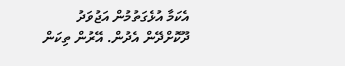އެކަމާ އުޅެގަތުމުން އަޖުވަދު ދޫކޮށްދޭން އެދުން. އޭރުން ތިކަން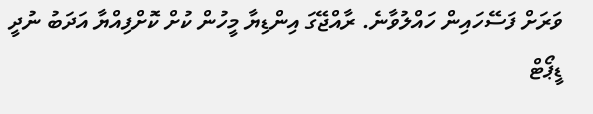ވަރަށް ފަސޭހައިން ހައްލުވާނެ. ރާއްޖޭގަ އިންޑިޔާ މީހުން ކުށް ކޮށްފިއްޔާ އަދަބު ނުދީ ޑީޕޯޓް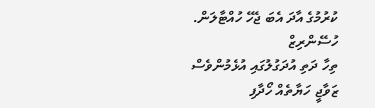ކުރުމުގެ އާދަ އެބަ ޖެހޭ ހުއްޓާލަން.
ހުސޭންރިޒް
ތިހާ ދަތި އުދަގުލުގައި އުޅެމުންވެސް ޒަވާޖީ ހަޔާތެއް ހޯދާފި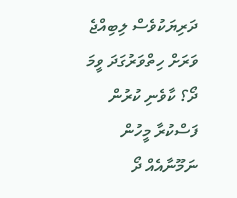ދަރިޔަކުވެސް ލިބިއްޖެ ވަރަށް ހިތްވަރުގަދަ ވީމަ ދޯ؟ ކާވެނި ކުރުން ފަސްކުރާ މީހުން ނަމޫނާއެއް ދޯ